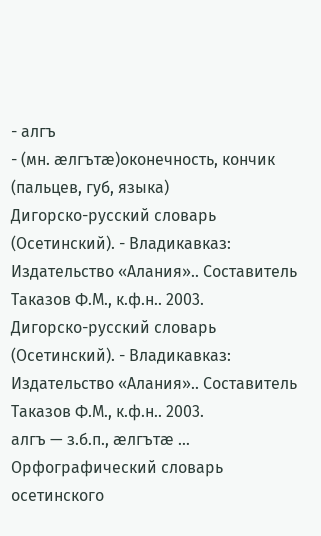- алгъ
- (мн. æлгътæ)оконечность, кончик (пальцев, губ, языка)
Дигорско-русский словарь (Осетинский). - Владикавказ: Издательство «Алания».. Составитель Таказов Ф.М., к.ф.н.. 2003.
Дигорско-русский словарь (Осетинский). - Владикавказ: Издательство «Алания».. Составитель Таказов Ф.М., к.ф.н.. 2003.
алгъ — з.б.п., æлгътæ … Орфографический словарь осетинского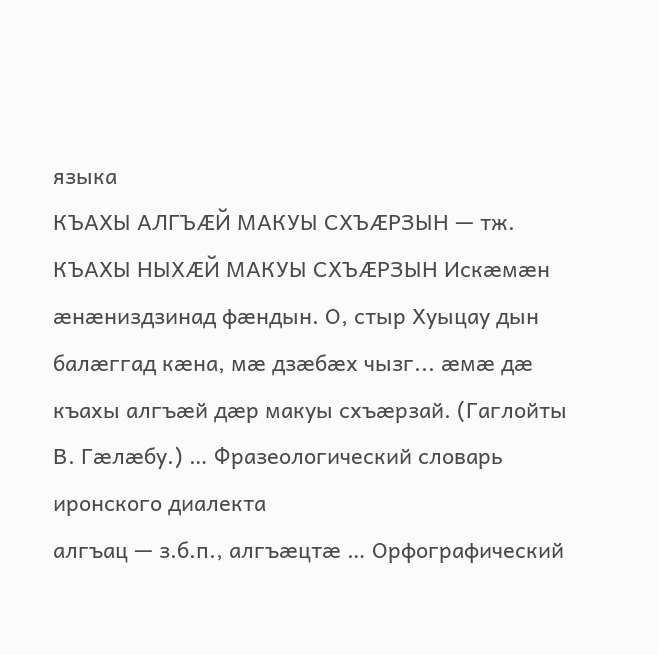языка
КЪАХЫ АЛГЪÆЙ МАКУЫ СХЪÆРЗЫН — тж. КЪАХЫ НЫХÆЙ МАКУЫ СХЪÆРЗЫН Искæмæн æнæниздзинад фæндын. О, стыр Хуыцау дын балæггад кæна, мæ дзæбæх чызг... æмæ дæ къахы алгъæй дæр макуы схъæрзай. (Гаглойты В. Гæлæбу.) … Фразеологический словарь иронского диалекта
алгъац — з.б.п., алгъæцтæ … Орфографический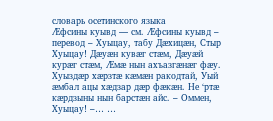словарь осетинского языка
Æфсины куывд — см. Æфсины куывд – перевод – Хуыцау, табу Дæхицæн, Стыр Хуыцау! Дæуæн кувæг стæм, Дæуæй курæг стæм, Æмæ нын ахъазгæнæг фæу. Хуыздæр хæрзтæ кæмæн ракодтай, Уый æмбал ацы хæдзар дæр фæкæн. Не ‘ртæ кæрдзыны нын барстæн айс. – Оммен, Хуыцау! –… …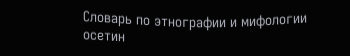Словарь по этнографии и мифологии осетин